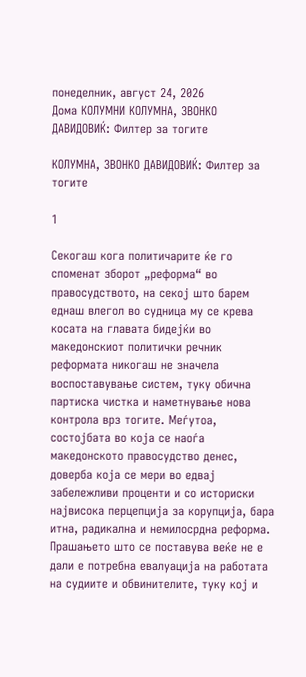понеделник, август 24, 2026
Дома КОЛУМНИ КОЛУМНА, ЗВОНКО ДАВИДОВИЌ: Филтер за тогите

КОЛУМНА, ЗВОНКО ДАВИДОВИЌ: Филтер за тогите

1

Секогаш кога политичарите ќе го споменат зборот „реформа“ во правосудството, на секој што барем еднаш влегол во судница му се крева косата на главата бидејќи во македонскиот политички речник реформата никогаш не значела воспоставување систем, туку обична партиска чистка и наметнување нова контрола врз тогите. Меѓутоа, состојбата во која се наоѓа македонското правосудство денес, доверба која се мери во едвај забележливи проценти и со историски највисока перцепција за корупција, бара итна, радикална и немилосрдна реформа. Прашањето што се поставува веќе не е дали е потребна евалуација на работата на судиите и обвинителите, туку кој и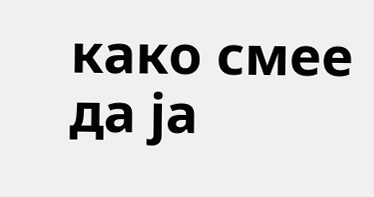како смее да ја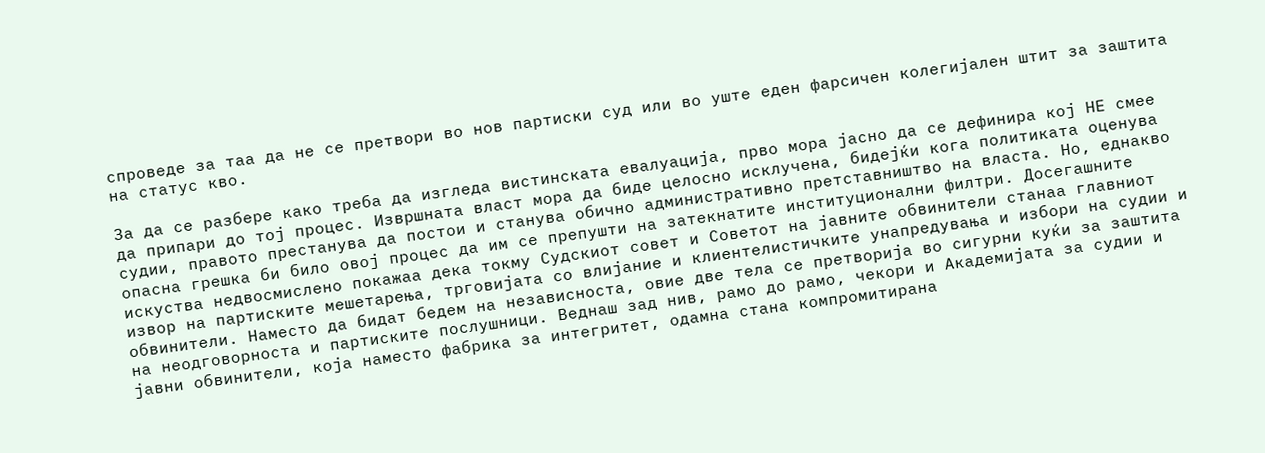спроведе за таа да не се претвори во нов партиски суд или во уште еден фарсичен колегијален штит за заштита на статус кво.

За да се разбере како треба да изгледа вистинската евалуација, прво мора јасно да се дефинира кој НЕ смее да припари до тој процес. Извршната власт мора да биде целосно исклучена, бидејќи кога политиката оценува судии, правото престанува да постои и станува обично административно претставништво на власта. Но, еднакво опасна грешка би било овој процес да им се препушти на затекнатите институционални филтри. Досегашните искуства недвосмислено покажаа дека токму Судскиот совет и Советот на јавните обвинители станаа главниот извор на партиските мешетарења, трговијата со влијание и клиентелистичките унапредувања и избори на судии и обвинители. Наместо да бидат бедем на независноста, овие две тела се претворија во сигурни куќи за заштита на неодговорноста и партиските послушници. Веднаш зад нив, рамо до рамо, чекори и Академијата за судии и јавни обвинители, која наместо фабрика за интегритет, одамна стана компромитирана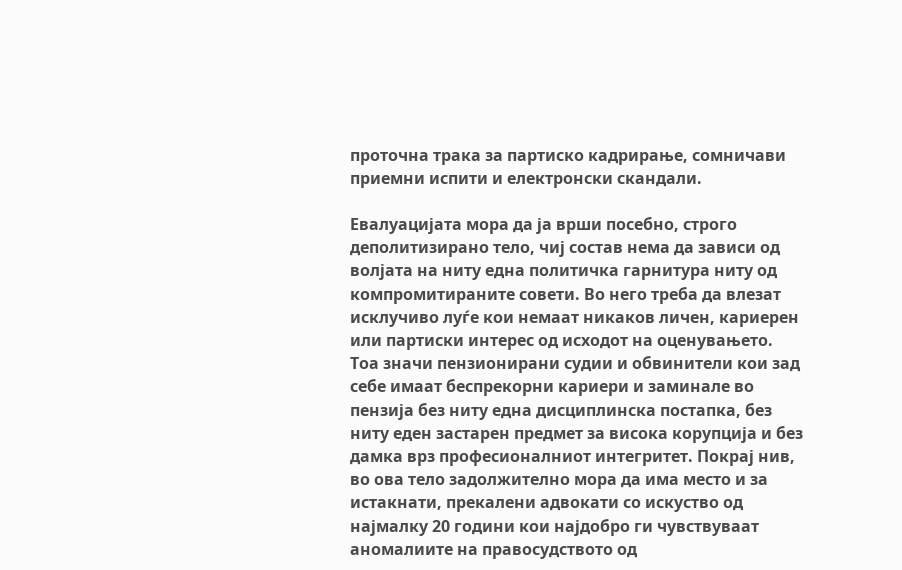проточна трака за партиско кадрирање, сомничави приемни испити и електронски скандали.

Евалуацијата мора да ја врши посебно, строго деполитизирано тело, чиј состав нема да зависи од волјата на ниту една политичка гарнитура ниту од компромитираните совети. Во него треба да влезат исклучиво луѓе кои немаат никаков личен, кариерен или партиски интерес од исходот на оценувањето. Тоа значи пензионирани судии и обвинители кои зад себе имаат беспрекорни кариери и заминале во пензија без ниту една дисциплинска постапка, без ниту еден застарен предмет за висока корупција и без дамка врз професионалниот интегритет. Покрај нив, во ова тело задолжително мора да има место и за истакнати, прекалени адвокати со искуство од најмалку 20 години кои најдобро ги чувствуваат аномалиите на правосудството од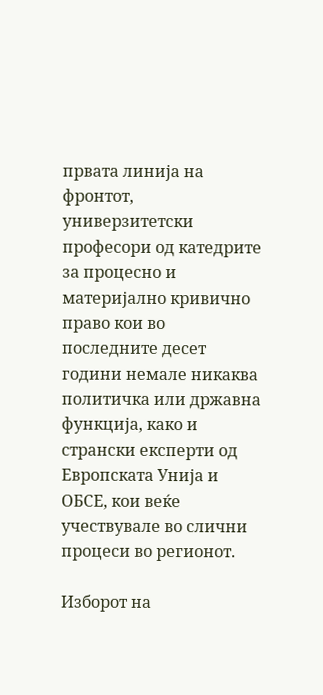првата линија на фронтот, универзитетски професори од катедрите за процесно и материјално кривично право кои во последните десет години немале никаква политичка или државна функција, како и странски експерти од Европската Унија и ОБСЕ, кои веќе учествувале во слични процеси во регионот.

Изборот на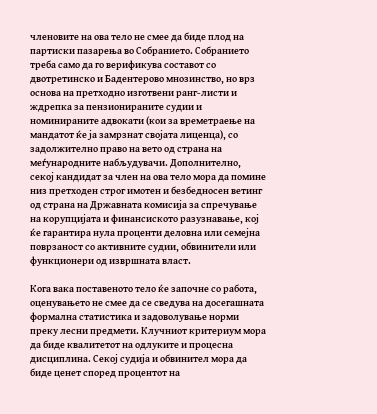членовите на ова тело не смее да биде плод на партиски пазарења во Собранието. Собранието треба само да го верификува составот со двотретинско и Бадентерово мнозинство, но врз основа на претходно изготвени ранг-листи и ждрепка за пензионираните судии и номинираните адвокати (кои за времетраење на мандатот ќе ја замрзнат својата лиценца), со задолжително право на вето од страна на меѓународните набљудувачи. Дополнително, секој кандидат за член на ова тело мора да помине низ претходен строг имотен и безбедносен ветинг од страна на Државната комисија за спречување на корупцијата и финансиското разузнавање, кој ќе гарантира нула проценти деловна или семејна поврзаност со активните судии, обвинители или функционери од извршната власт.

Кога вака поставеното тело ќе започне со работа, оценувањето не смее да се сведува на досегашната формална статистика и задоволување норми преку лесни предмети. Клучниот критериум мора да биде квалитетот на одлуките и процесна дисциплина. Секој судија и обвинител мора да биде ценет според процентот на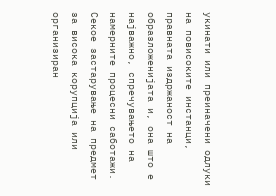укинати или преиначени одлуки на повисоките инстанци, правната издржаност на образложенијата и, она што е најважно, спречувањето на намерните процесни саботажи. Секое застарување на предмет за висока корупција или организиран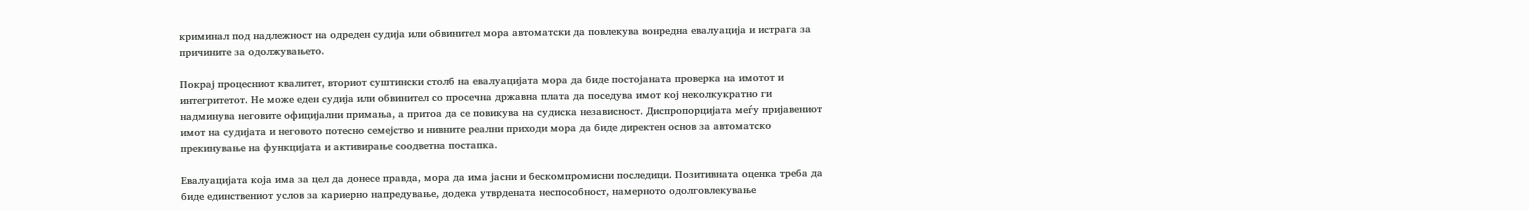криминал под надлежност на одреден судија или обвинител мора автоматски да повлекува вонредна евалуација и истрага за причините за одолжувањето.

Покрај процесниот квалитет, вториот суштински столб на евалуацијата мора да биде постојаната проверка на имотот и интегритетот. Не може еден судија или обвинител со просечна државна плата да поседува имот кој неколкукратно ги надминува неговите официјални примања, а притоа да се повикува на судиска независност. Диспропорцијата меѓу пријавениот имот на судијата и неговото потесно семејство и нивните реални приходи мора да биде директен основ за автоматско прекинување на функцијата и активирање соодветна постапка.

Евалуацијата која има за цел да донесе правда, мора да има јасни и бескомпромисни последици. Позитивната оценка треба да биде единствениот услов за кариерно напредување, додека утврдената неспособност, намерното одолговлекување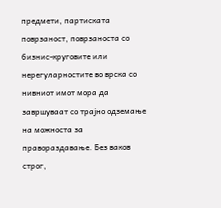предмети, партиската поврзаност, поврзаноста со бизнис-круговите или нерегуларностите во врска со нивниот имот мора да завршуваат со трајно одземање на можноста за правораздавање. Без ваков строг,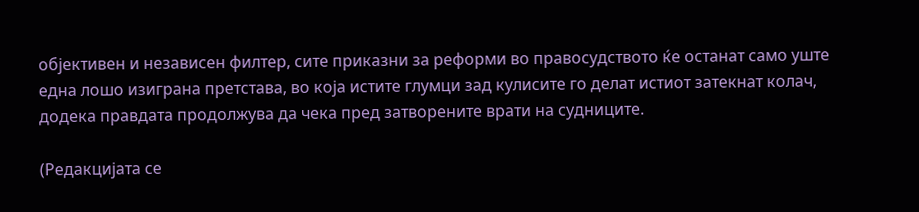објективен и независен филтер, сите приказни за реформи во правосудството ќе останат само уште една лошо изиграна претстава, во која истите глумци зад кулисите го делат истиот затекнат колач, додека правдата продолжува да чека пред затворените врати на судниците.

(Редакцијата се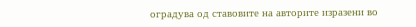оградува од ставовите на авторите изразени во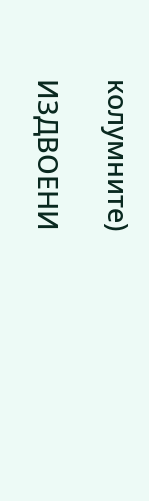колумните)

ИЗДВОЕНИ